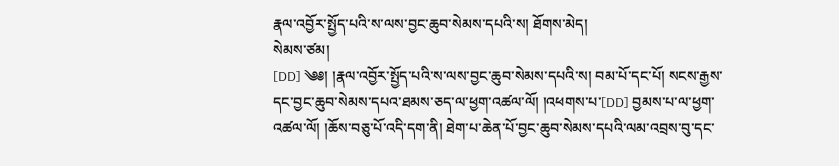རྣལ་འབྱོར་སྤྱོད་པའི་ས་ལས་བྱང་ཆུབ་སེམས་དཔའི་ས། ཐོགས་མེད།
སེམས་ཙམ།
[DD] ༄༅། །རྣལ་འབྱོར་སྤྱོད་པའི་ས་ལས་བྱང་ཆུབ་སེམས་དཔའི་ས། བམ་པོ་དང་པོ། སངས་རྒྱས་དང་བྱང་ཆུབ་སེམས་དཔའ་ཐམས་ཅད་ལ་ཕྱག་འཚལ་ལོ། །འཕགས་པ་[DD] བྱམས་པ་ལ་ཕྱག་འཚལ་ལོ། །ཆོས་བཅུ་པོ་འདི་དག་ནི། ཐེག་པ་ཆེན་པོ་བྱང་ཆུབ་སེམས་དཔའི་ལམ་འབྲས་བུ་དང་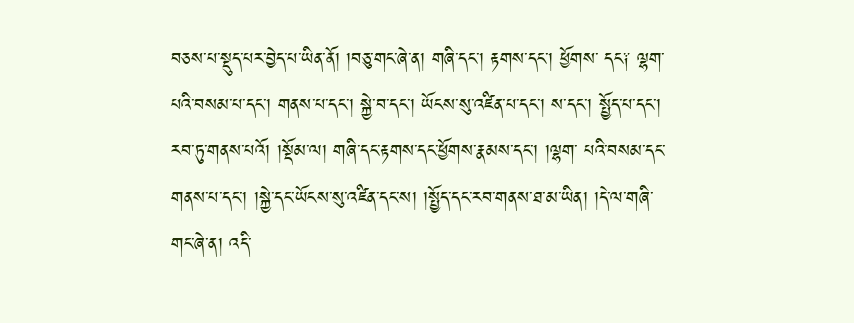བཅས་པ་སྡུད་པར་བྱེད་པ་ཡིན་ནོ། །བཅུ་གང་ཞེ་ན། གཞི་དང་། རྟགས་དང་། ཕྱོགས་ དང༑ ལྷག་པའི་བསམ་པ་དང་། གནས་པ་དང་། སྐྱེ་བ་དང་། ཡོངས་སུ་འཛིན་པ་དང་། ས་དང་། སྤྱོད་པ་དང་། རབ་ཏུ་གནས་པའོ། །སྡོམ་ལ། གཞི་དང་རྟགས་དང་ཕྱོགས་རྣམས་དང་། །ལྷག་ པའི་བསམ་དང་གནས་པ་དང་། །སྐྱེ་དང་ཡོངས་སུ་འཛིན་དང་ས། །སྤྱོད་དང་རབ་གནས་ཐ་མ་ཡིན། །དེ་ལ་གཞི་གང་ཞེ་ན། འདི་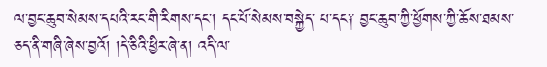ལ་བྱང་ཆུབ་སེམས་དཔའི་རང་གི་རིགས་དང་། དང་པོ་སེམས་བསྐྱེད་ པ་དང༑ བྱང་ཆུབ་ཀྱི་ཕྱོགས་ཀྱི་ཆོས་ཐམས་ཅད་ནི་གཞི་ཞེས་བྱའོ། །དེ་ཅིའི་ཕྱིར་ཞེ་ན། འདི་ལ་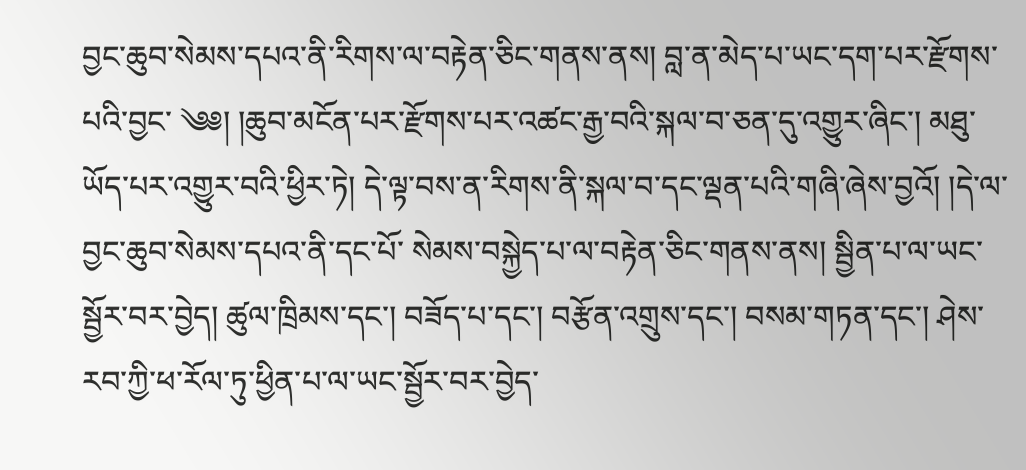བྱང་ཆུབ་སེམས་དཔའ་ནི་རིགས་ལ་བརྟེན་ཅིང་གནས་ནས། བླ་ན་མེད་པ་ཡང་དག་པར་རྫོགས་པའི་བྱང་ ༄༅། །ཆུབ་མངོན་པར་རྫོགས་པར་འཚང་རྒྱ་བའི་སྐལ་བ་ཅན་དུ་འགྱུར་ཞིང་། མཐུ་ཡོད་པར་འགྱུར་བའི་ཕྱིར་ཏེ། དེ་ལྟ་བས་ན་རིགས་ནི་སྐལ་བ་དང་ལྡན་པའི་གཞི་ཞེས་བྱའོ། །དེ་ལ་བྱང་ཆུབ་སེམས་དཔའ་ནི་དང་པོ་ སེམས་བསྐྱེད་པ་ལ་བརྟེན་ཅིང་གནས་ནས། སྦྱིན་པ་ལ་ཡང་སྦྱོར་བར་བྱེད། ཚུལ་ཁྲིམས་དང་། བཟོད་པ་དང་། བརྩོན་འགྲུས་དང་། བསམ་གཏན་དང་། ཤེས་རབ་ཀྱི་ཕ་རོལ་ཏུ་ཕྱིན་པ་ལ་ཡང་སྦྱོར་བར་བྱེད་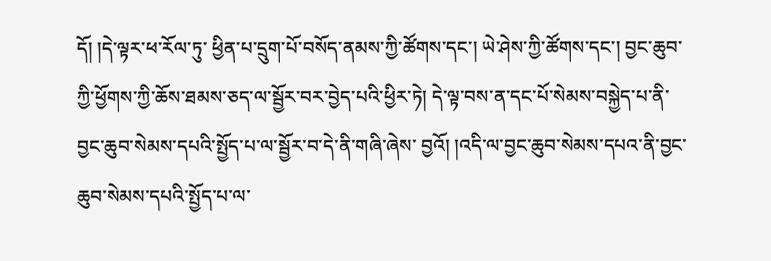དོ། །དེ་ལྟར་ཕ་རོལ་ཏུ་ ཕྱིན་པ་དྲུག་པོ་བསོད་ནམས་ཀྱི་ཚོགས་དང་། ཡེ་ཤེས་ཀྱི་ཚོགས་དང་། བྱང་ཆུབ་ཀྱི་ཕྱོགས་ཀྱི་ཆོས་ཐམས་ཅད་ལ་སྦྱོར་བར་བྱེད་པའི་ཕྱིར་ཏེ། དེ་ལྟ་བས་ན་དང་པོ་སེམས་བསྐྱེད་པ་ནི་བྱང་ཆུབ་སེམས་དཔའི་སྤྱོད་པ་ལ་སྦྱོར་བ་དེ་ནི་གཞི་ཞེས་ བྱའོ། །འདི་ལ་བྱང་ཆུབ་སེམས་དཔའ་ནི་བྱང་ཆུབ་སེམས་དཔའི་སྤྱོད་པ་ལ་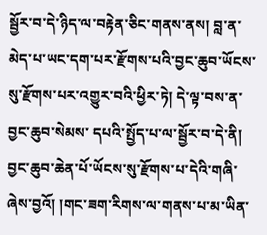སྦྱོར་བ་དེ་ཉིད་ལ་བརྟེན་ཅིང་གནས་ནས། བླ་ན་མེད་པ་ཡང་དག་པར་རྫོགས་པའི་བྱང་ཆུབ་ཡོངས་སུ་རྫོགས་པར་འགྱུར་བའི་ཕྱིར་ཏེ། དེ་ལྟ་བས་ན་བྱང་ཆུབ་སེམས་ དཔའི་སྤྱོད་པ་ལ་སྦྱོར་བ་དེ་ནི། བྱང་ཆུབ་ཆེན་པོ་ཡོངས་སུ་རྫོགས་པ་དེའི་གཞི་ཞེས་བྱའོ། །གང་ཟག་རིགས་ལ་གནས་པ་མ་ཡིན་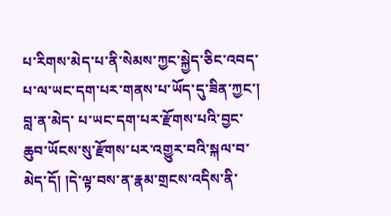པ་རིགས་མེད་པ་ནི་སེམས་ཀྱང་སྐྱེད་ཅིང་འབད་པ་ལ་ཡང་དག་པར་གནས་པ་ཡོད་དུ་ཟིན་ཀྱང་། བླ་ན་མེད་ པ་ཡང་དག་པར་རྫོགས་པའི་བྱང་ཆུབ་ཡོངས་སུ་རྫོགས་པར་འགྱུར་བའི་སྐལ་བ་མེད་དོ། །དེ་ལྟ་བས་ན་རྣམ་གྲངས་འདིས་ནི་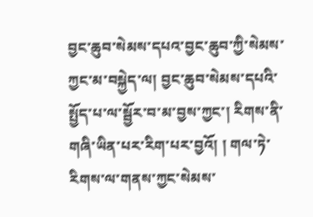བྱང་ཆུབ་སེམས་དཔའ་བྱང་ཆུབ་ཀྱི་སེམས་ཀྱང་མ་བསྐྱེད་ལ། བྱང་ཆུབ་སེམས་དཔའི་སྤྱོད་པ་ལ་སྦྱོར་བ་མ་བྱས་ཀྱང་། རིགས་ནི་གཞི་ཡིན་པར་རིག་པར་བྱའོ། ། གལ་ཏེ་རིགས་ལ་གནས་ཀྱང་སེམས་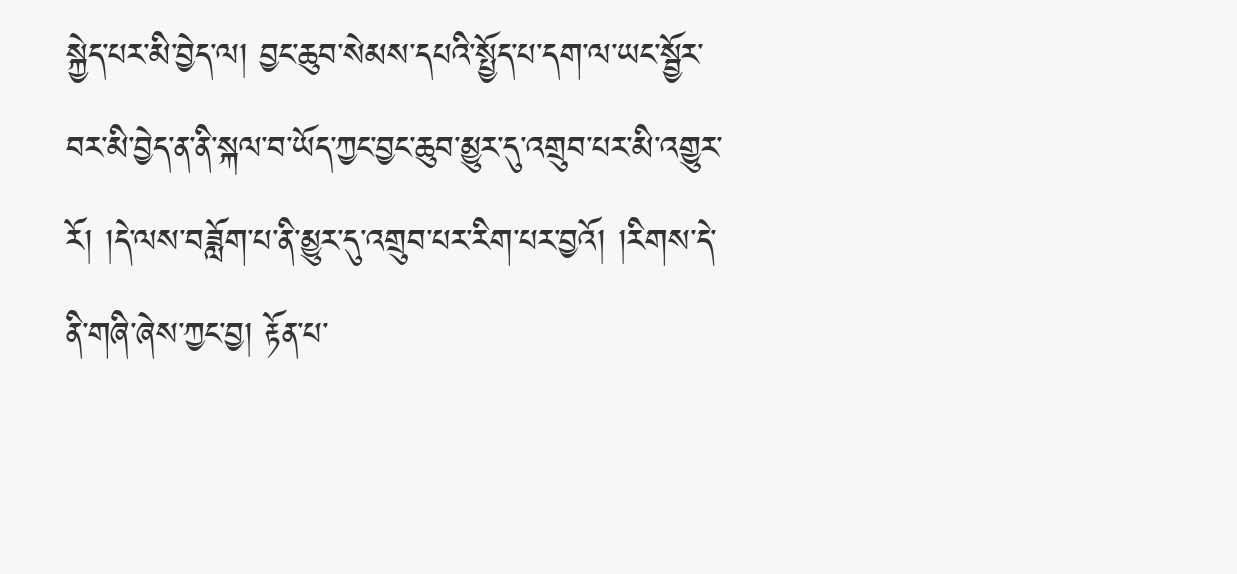སྐྱེད་པར་མི་བྱེད་ལ། བྱང་ཆུབ་སེམས་དཔའི་སྤྱོད་པ་དག་ལ་ཡང་སྦྱོར་བར་མི་བྱེད་ན་ནི་སྐལ་བ་ཡོད་ཀྱང་བྱང་ཆུབ་མྱུར་དུ་འགྲུབ་པར་མི་འགྱུར་རོ། །དེ་ལས་བཟློག་པ་ནི་མྱུར་དུ་འགྲུབ་པར་རིག་པར་བྱའོ། །རིགས་དེ་ནི་གཞི་ཞེས་ཀྱང་བྱ། རྟོན་པ་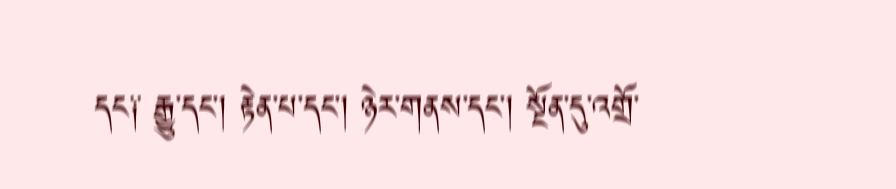དང༑ རྒྱུ་དང་། རྟེན་པ་དང་། ཉེར་གནས་དང་། སྔོན་དུ་འགྲོ་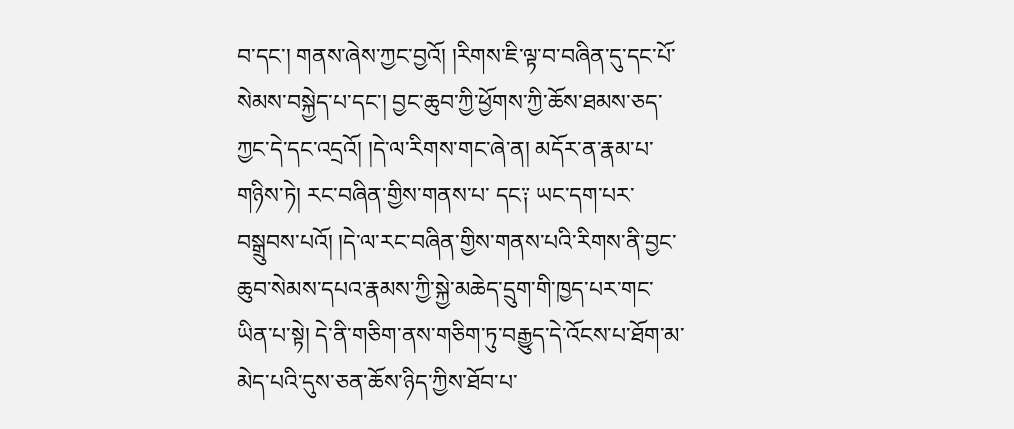བ་དང་། གནས་ཞེས་ཀྱང་བྱའོ། །རིགས་ཇི་ལྟ་བ་བཞིན་དུ་དང་པོ་སེམས་བསྐྱེད་པ་དང་། བྱང་ཆུབ་ཀྱི་ཕྱོགས་ཀྱི་ཆོས་ཐམས་ཅད་ཀྱང་དེ་དང་འདྲའོ། །དེ་ལ་རིགས་གང་ཞེ་ན། མདོར་ན་རྣམ་པ་གཉིས་ཏེ། རང་བཞིན་གྱིས་གནས་པ་ དང༑ ཡང་དག་པར་བསྒྲུབས་པའོ། །དེ་ལ་རང་བཞིན་གྱིས་གནས་པའི་རིགས་ནི་བྱང་ཆུབ་སེམས་དཔའ་རྣམས་ཀྱི་སྐྱེ་མཆེད་དྲུག་གི་ཁྱད་པར་གང་ཡིན་པ་སྟེ། དེ་ནི་གཅིག་ནས་གཅིག་ཏུ་བརྒྱུད་དེ་འོངས་པ་ཐོག་མ་མེད་པའི་དུས་ཅན་ཆོས་ཉིད་ཀྱིས་ཐོབ་པ་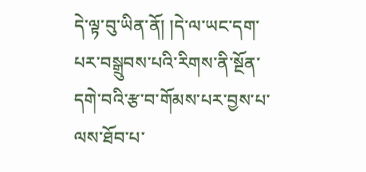དེ་ལྟ་བུ་ཡིན་ནོ། །དེ་ལ་ཡང་དག་ པར་བསྒྲུབས་པའི་རིགས་ནི་སྔོན་དགེ་བའི་རྩ་བ་གོམས་པར་བྱས་པ་ལས་ཐོབ་པ་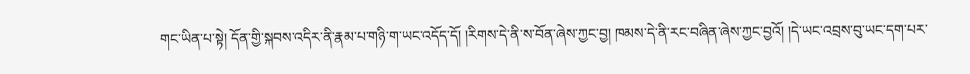གང་ཡིན་པ་སྟེ། དོན་གྱི་སྐབས་འདིར་ནི་རྣམ་པ་གཉི་ག་ཡང་འདོད་དོ། །རིགས་དེ་ནི་ས་བོན་ཞེས་ཀྱང་བྱ། ཁམས་དེ་ནི་རང་བཞིན་ཞེས་ཀྱང་བྱའོ། །དེ་ཡང་འབྲས་བུ་ཡང་དག་པར་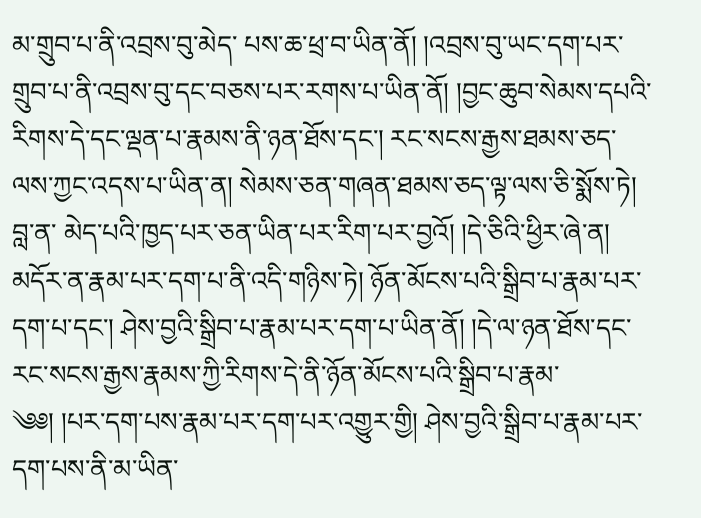མ་གྲུབ་པ་ནི་འབྲས་བུ་མེད་ པས་ཆ་ཕྲ་བ་ཡིན་ནོ། །འབྲས་བུ་ཡང་དག་པར་གྲུབ་པ་ནི་འབྲས་བུ་དང་བཅས་པར་རགས་པ་ཡིན་ནོ། །བྱང་ཆུབ་སེམས་དཔའི་རིགས་དེ་དང་ལྡན་པ་རྣམས་ནི་ཉན་ཐོས་དང་། རང་སངས་རྒྱས་ཐམས་ཅད་ལས་ཀྱང་འདས་པ་ཡིན་ན། སེམས་ཅན་གཞན་ཐམས་ཅད་ལྟ་ལས་ཅི་སྨོས་ཏེ། བླ་ན་ མེད་པའི་ཁྱད་པར་ཅན་ཡིན་པར་རིག་པར་བྱའོ། །དེ་ཅིའི་ཕྱིར་ཞེ་ན། མདོར་ན་རྣམ་པར་དག་པ་ནི་འདི་གཉིས་ཏེ། ཉོན་མོངས་པའི་སྒྲིབ་པ་རྣམ་པར་དག་པ་དང་། ཤེས་བྱའི་སྒྲིབ་པ་རྣམ་པར་དག་པ་ཡིན་ནོ། །དེ་ལ་ཉན་ཐོས་དང་རང་སངས་རྒྱས་རྣམས་ཀྱི་རིགས་དེ་ནི་ཉོན་མོངས་པའི་སྒྲིབ་པ་རྣམ་ ༄༅། །པར་དག་པས་རྣམ་པར་དག་པར་འགྱུར་གྱི། ཤེས་བྱའི་སྒྲིབ་པ་རྣམ་པར་དག་པས་ནི་མ་ཡིན་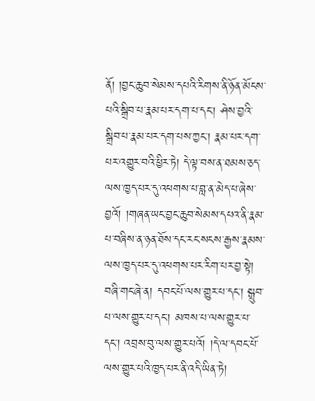ནོ། །བྱང་ཆུབ་སེམས་དཔའི་རིགས་ནི་ཉོན་མོངས་པའི་སྒྲིབ་པ་རྣམ་པར་དག་པ་དང་། ཤེས་བྱའི་སྒྲིབ་པ་རྣམ་པར་དག་པས་ཀྱང་། རྣམ་པར་དག་པར་འགྱུར་བའི་ཕྱིར་ཏེ། དེ་ལྟ་བས་ན་ཐམས་ཅད་ལས་ཁྱད་པར་དུ་འཕགས་པ་བླ་ན་མེད་པ་ཞེས་བྱའོ། །གཞན་ཡང་བྱང་ཆུབ་སེམས་དཔའ་ནི་རྣམ་པ་བཞིས་ན་ཉན་ཐོས་དང་རང་སངས་རྒྱས་རྣམས་ལས་ཁྱད་པར་དུ་འཕགས་པར་རིག་པར་བྱ་སྟེ། བཞི་གང་ཞེ་ན། དབང་པོ་ལས་གྱུར་པ་དང་། སྒྲུབ་པ་ལས་གྱུར་པ་དང་། མཁས་པ་ལས་གྱུར་པ་དང་། འབྲས་བུ་ལས་གྱུར་པའོ། །དེ་ལ་དབང་པོ་ལས་གྱུར་པའི་ཁྱད་པར་ནི་འདི་ཡིན་ཏེ།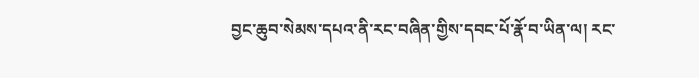བྱང་ཆུབ་སེམས་དཔའ་ནི་རང་བཞིན་གྱིས་དབང་པོ་རྣོ་བ་ཡིན་ལ། རང་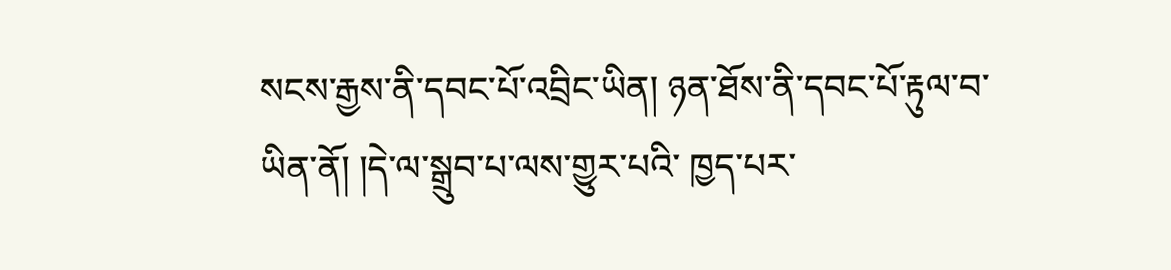སངས་རྒྱས་ནི་དབང་པོ་འབྲིང་ཡིན། ཉན་ཐོས་ནི་དབང་པོ་རྟུལ་བ་ཡིན་ནོ། །དེ་ལ་སྒྲུབ་པ་ལས་གྱུར་པའི་ ཁྱད་པར་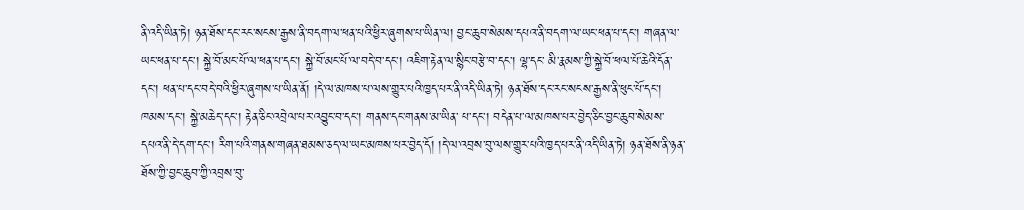ནི་འདི་ཡིན་ཏེ། ཉན་ཐོས་དང་རང་སངས་རྒྱས་ནི་བདག་ལ་ཕན་པའི་ཕྱིར་ཞུགས་པ་ཡིན་ལ། བྱང་ཆུབ་སེམས་དཔའ་ནི་བདག་ལ་ཡང་ཕན་པ་དང་། གཞན་ལ་ཡང་ཕན་པ་དང་། སྐྱེ་བོ་མང་པོ་ལ་ཕན་པ་དང་། སྐྱེ་བོ་མང་པོ་ལ་བདེ་བ་དང་། འཇིག་རྟེན་ལ་སྙིང་བརྩེ་བ་དང་། ལྷ་དང་ མི་རྣམས་ཀྱི་སྐྱེ་བོ་ཕལ་པོ་ཆེའི་དོན་དང་། ཕན་པ་དང་བདེ་བའི་ཕྱིར་ཞུགས་པ་ཡིན་ནོ། །དེ་ལ་མཁས་པ་ལས་གྱུར་པའི་ཁྱད་པར་ནི་འདི་ཡིན་ཏེ། ཉན་ཐོས་དང་རང་སངས་རྒྱས་ནི་ཕུང་པོ་དང་། ཁམས་དང་། སྐྱེ་མཆེད་དང་། རྟེན་ཅིང་འབྲེལ་པར་འབྱུང་བ་དང་། གནས་དང་གནས་མ་ཡིན་ པ་དང་། བདེན་པ་ལ་མཁས་པར་བྱེད་ཅིང་བྱང་ཆུབ་སེམས་དཔའ་ནི་དེ་དག་དང་། རིག་པའི་གནས་གཞན་ཐམས་ཅད་ལ་ཡང་མཁས་པར་བྱེད་དོ། །དེ་ལ་འབྲས་བུ་ལས་གྱུར་པའི་ཁྱད་པར་ནི་འདི་ཡིན་ཏེ། ཉན་ཐོས་ནི་ཉན་ཐོས་ཀྱི་བྱང་ཆུབ་ཀྱི་འབྲས་བུ་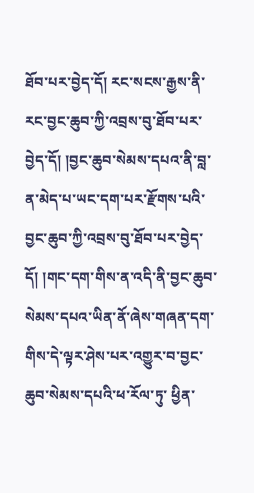ཐོབ་པར་བྱེད་དོ། རང་སངས་རྒྱས་ནི་ རང་བྱང་ཆུབ་ཀྱི་འབྲས་བུ་ཐོབ་པར་བྱེད་དོ། །བྱང་ཆུབ་སེམས་དཔའ་ནི་བླ་ན་མེད་པ་ཡང་དག་པར་རྫོགས་པའི་བྱང་ཆུབ་ཀྱི་འབྲས་བུ་ཐོབ་པར་བྱེད་དོ། །གང་དག་གིས་ན་འདི་ནི་བྱང་ཆུབ་སེམས་དཔའ་ཡིན་ནོ་ཞེས་གཞན་དག་གིས་དེ་ལྟར་ཤེས་པར་འགྱུར་བ་བྱང་ཆུབ་སེམས་དཔའི་ཕ་རོལ་ཏུ་ ཕྱིན་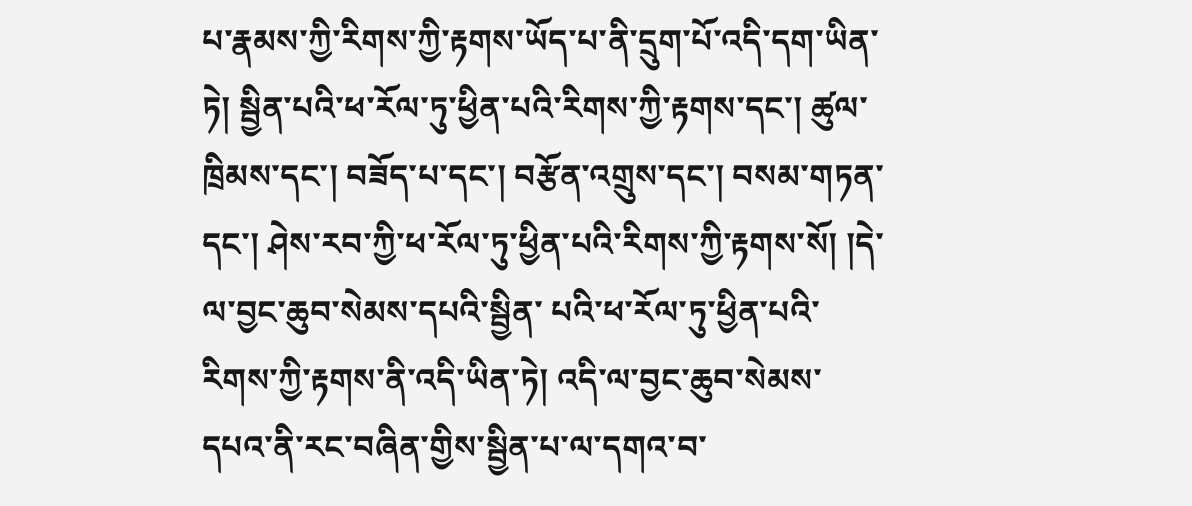པ་རྣམས་ཀྱི་རིགས་ཀྱི་རྟགས་ཡོད་པ་ནི་དྲུག་པོ་འདི་དག་ཡིན་ཏེ། སྦྱིན་པའི་ཕ་རོལ་ཏུ་ཕྱིན་པའི་རིགས་ཀྱི་རྟགས་དང་། ཚུལ་ཁྲིམས་དང་། བཟོད་པ་དང་། བརྩོན་འགྲུས་དང་། བསམ་གཏན་དང་། ཤེས་རབ་ཀྱི་ཕ་རོལ་ཏུ་ཕྱིན་པའི་རིགས་ཀྱི་རྟགས་སོ། །དེ་ལ་བྱང་ཆུབ་སེམས་དཔའི་སྦྱིན་ པའི་ཕ་རོལ་ཏུ་ཕྱིན་པའི་རིགས་ཀྱི་རྟགས་ནི་འདི་ཡིན་ཏེ། འདི་ལ་བྱང་ཆུབ་སེམས་དཔའ་ནི་རང་བཞིན་གྱིས་སྦྱིན་པ་ལ་དགའ་བ་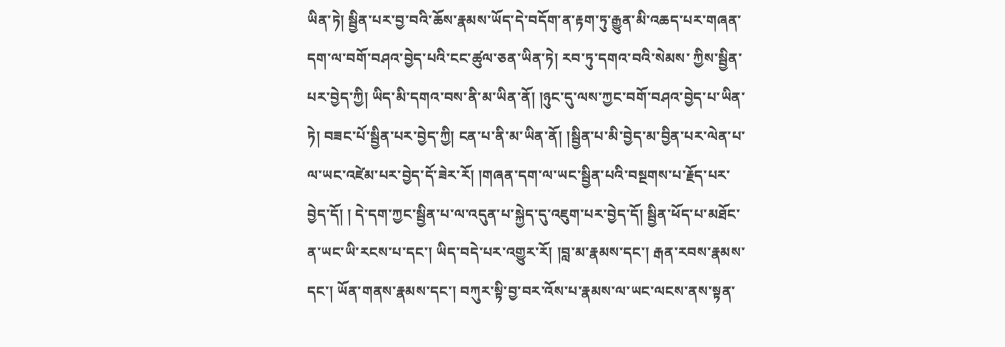ཡིན་ཏེ། སྦྱིན་པར་བྱ་བའི་ཆོས་རྣམས་ཡོད་དེ་བདོག་ན་རྟག་ཏུ་རྒྱུན་མི་འཆད་པར་གཞན་དག་ལ་བགོ་བཤའ་བྱེད་པའི་ངང་ཚུལ་ཅན་ཡིན་ཏེ། རབ་ཏུ་དགའ་བའི་སེམས་ ཀྱིས་སྦྱིན་པར་བྱེད་ཀྱི། ཡིད་མི་དགའ་བས་ནི་མ་ཡིན་ནོ། །ཉུང་དུ་ལས་ཀྱང་བགོ་བཤའ་བྱེད་པ་ཡིན་ཏེ། བཟང་པོ་སྦྱིན་པར་བྱེད་ཀྱི། ངན་པ་ནི་མ་ཡིན་ནོ། །སྦྱིན་པ་མི་བྱེད་མ་བྱིན་པར་ལེན་པ་ལ་ཡང་འཛེམ་པར་བྱེད་དོ་ཟེར་རོ། །གཞན་དག་ལ་ཡང་སྦྱིན་པའི་བསྔགས་པ་རྗོད་པར་བྱེད་དོ། ། དེ་དག་ཀྱང་སྦྱིན་པ་ལ་འདུན་པ་སྐྱེད་དུ་འཇུག་པར་བྱེད་དོ། སྦྱིན་ཕོད་པ་མཐོང་ན་ཡང་ཡི་རངས་པ་དང་། ཡིད་བདེ་པར་འགྱུར་རོ། །བླ་མ་རྣམས་དང་། རྒན་རབས་རྣམས་དང་། ཡོན་གནས་རྣམས་དང་། བཀུར་སྟི་བྱ་བར་འོས་པ་རྣམས་ལ་ཡང་ལངས་ནས་སྟན་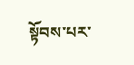སྟོབས་པར་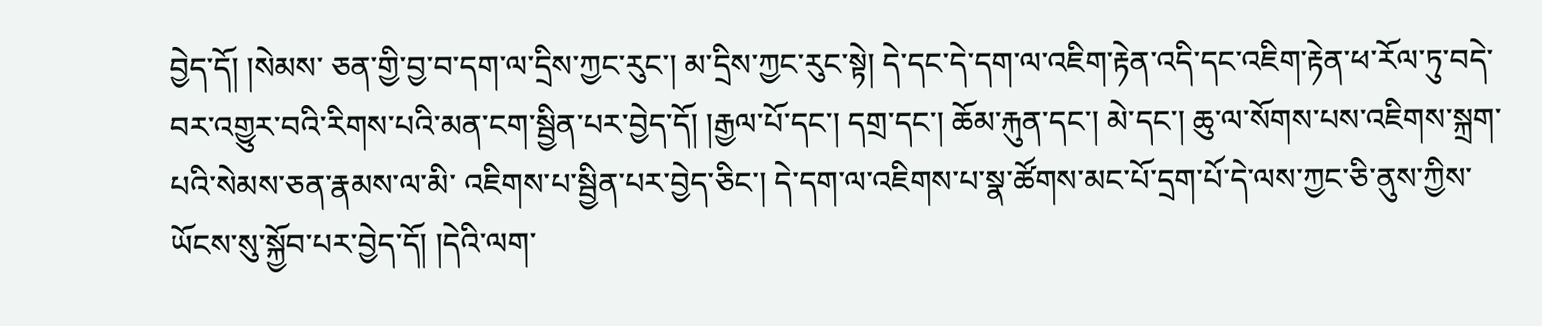བྱེད་དོ། །སེམས་ ཅན་གྱི་བྱ་བ་དག་ལ་དྲིས་ཀྱང་རུང་། མ་དྲིས་ཀྱང་རུང་སྟེ། དེ་དང་དེ་དག་ལ་འཇིག་རྟེན་འདི་དང་འཇིག་རྟེན་ཕ་རོལ་ཏུ་བདེ་བར་འགྱུར་བའི་རིགས་པའི་མན་ངག་སྦྱིན་པར་བྱེད་དོ། །རྒྱལ་པོ་དང་། དགྲ་དང་། ཆོམ་རྐུན་དང་། མེ་དང་། ཆུ་ལ་སོགས་པས་འཇིགས་སྐྲག་པའི་སེམས་ཅན་རྣམས་ལ་མི་ འཇིགས་པ་སྦྱིན་པར་བྱེད་ཅིང་། དེ་དག་ལ་འཇིགས་པ་སྣ་ཚོགས་མང་པོ་དྲག་པོ་དེ་ལས་ཀྱང་ཅི་ནུས་ཀྱིས་ཡོངས་སུ་སྐྱོབ་པར་བྱེད་དོ། །དེའི་ལག་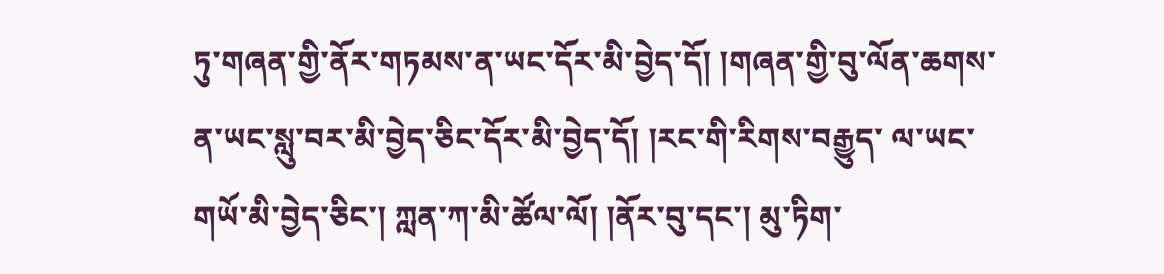ཏུ་གཞན་གྱི་ནོར་གཏམས་ན་ཡང་དོར་མི་བྱེད་དོ། །གཞན་གྱི་བུ་ལོན་ཆགས་ན་ཡང་སླུ་བར་མི་བྱེད་ཅིང་དོར་མི་བྱེད་དོ། །རང་གི་རིགས་བརྒྱུད་ ལ་ཡང་གཡོ་མི་བྱེད་ཅིང་། ཀླན་ཀ་མི་ཚོལ་ལོ། །ནོར་བུ་དང་། མུ་ཏིག་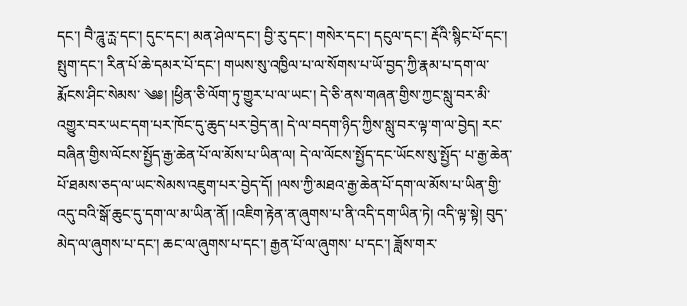དང་། བཻ་ཌཱུ་ཪྻ་དང་། དུང་དང་། མན་ཤེལ་དང་། བྱི་རུ་དང་། གསེར་དང་། དངུལ་དང་། རྡོའི་སྙིང་པོ་དང་། སྤུག་དང་། རིན་པོ་ཆེ་དམར་པོ་དང་། གཡས་སུ་འཁྱིལ་པ་ལ་སོགས་པ་ཡོ་བྱད་ཀྱི་རྣམ་པ་དག་ལ་རྨོངས་ཤིང་སེམས་ ༄༅། །ཕྱིན་ཅི་ལོག་ཏུ་གྱུར་པ་ལ་ཡང་། དེ་ཅི་ནས་གཞན་གྱིས་ཀྱང་སླུ་བར་མི་འགྱུར་བར་ཡང་དག་པར་ཁོང་དུ་ཆུད་པར་བྱེད་ན། དེ་ལ་བདག་ཉིད་ཀྱིས་སླུ་བར་ལྟ་ག་ལ་བྱེད། རང་བཞིན་གྱིས་ལོངས་སྤྱོད་རྒྱ་ཆེན་པོ་ལ་མོས་པ་ཡིན་ལ། དེ་ལ་ལོངས་སྤྱོད་དང་ཡོངས་སུ་སྤྱོད་ པ་རྒྱ་ཆེན་པོ་ཐམས་ཅད་ལ་ཡང་སེམས་འཇུག་པར་བྱེད་དོ། །ལས་ཀྱི་མཐའ་རྒྱ་ཆེན་པོ་དག་ལ་མོས་པ་ཡིན་གྱི་འདུ་བའི་སྒོ་ཆུང་དུ་དག་ལ་མ་ཡིན་ནོ། །འཇིག་རྟེན་ན་ཞུགས་པ་ནི་འདི་དག་ཡིན་ཏེ། འདི་ལྟ་སྟེ། བུད་མེད་ལ་ཞུགས་པ་དང་། ཆང་ལ་ཞུགས་པ་དང་། རྒྱན་པོ་ལ་ཞུགས་ པ་དང་། ཟློས་གར་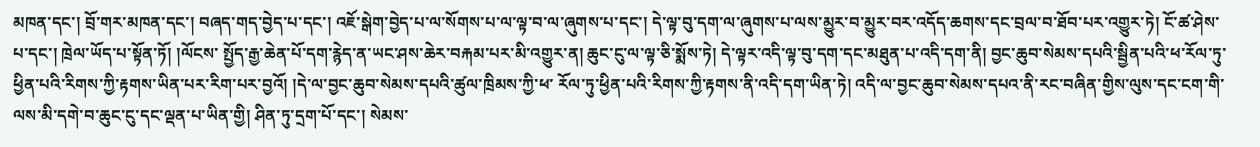མཁན་དང་། བྲོ་གར་མཁན་དང་། བཞད་གད་བྱེད་པ་དང་། འཇོ་སྒེག་བྱེད་པ་ལ་སོགས་པ་ལ་ལྟ་བ་ལ་ཞུགས་པ་དང་། དེ་ལྟ་བུ་དག་ལ་ཞུགས་པ་ལས་མྱུར་བ་མྱུར་བར་འདོད་ཆགས་དང་བྲལ་བ་ཐོབ་པར་འགྱུར་ཏེ། ངོ་ཚ་ཤེས་པ་དང་། ཁྲེལ་ཡོད་པ་སྟོན་ཏོ། །ལོངས་ སྤྱོད་རྒྱ་ཆེན་པོ་དག་རྙེད་ན་ཡང་ཤས་ཆེར་བརྐམ་པར་མི་འགྱུར་ན། ཆུང་ངུ་ལ་ལྟ་ཅི་སྨོས་ཏེ། དེ་ལྟར་འདི་ལྟ་བུ་དག་དང་མཐུན་པ་འདི་དག་ནི། བྱང་ཆུབ་སེམས་དཔའི་སྦྱིན་པའི་ཕ་རོལ་ཏུ་ཕྱིན་པའི་རིགས་ཀྱི་རྟགས་ཡིན་པར་རིག་པར་བྱའོ། །དེ་ལ་བྱང་ཆུབ་སེམས་དཔའི་ཚུལ་ཁྲིམས་ཀྱི་ཕ་ རོལ་ཏུ་ཕྱིན་པའི་རིགས་ཀྱི་རྟགས་ནི་འདི་དག་ཡིན་ཏེ། འདི་ལ་བྱང་ཆུབ་སེམས་དཔའ་ནི་རང་བཞིན་གྱིས་ལུས་དང་ངག་གི་ལས་མི་དགེ་བ་ཆུང་ངུ་དང་ལྡན་པ་ཡིན་གྱི། ཤིན་ཏུ་དྲག་པོ་དང་། སེམས་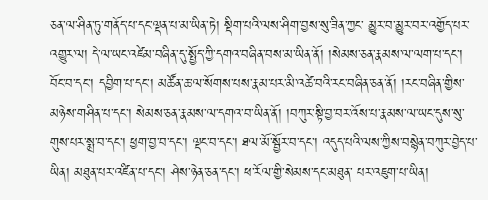ཅན་ལ་ཤིན་ཏུ་གནོད་པ་དང་ལྡན་པ་མ་ཡིན་ཏེ། སྡིག་པའི་ལས་ཤིག་བྱས་སུ་ཟིན་ཀྱང་ མྱུར་བ་མྱུར་བར་འགྱོད་པར་འགྱུར་ལ། དེ་ལ་ཡང་འཛེམ་བཞིན་དུ་སྤྱོད་ཀྱི་དགའ་བཞིན་བས་མ་ཡིན་ནོ། །སེམས་ཅན་རྣམས་ལ་ལག་པ་དང་། བོང་བ་དང་། དབྱིག་པ་དང་། མཚོན་ཆ་ལ་སོགས་པས་རྣམ་པར་མི་འཚེ་བའི་རང་བཞིན་ཅན་ནོ། །རང་བཞིན་གྱིས་མཉེས་གཤིན་པ་དང་། སེམས་ཅན་རྣམས་ལ་དགའ་བ་ཡིན་ནོ། །བཀུར་སྟི་བྱ་བར་འོས་པ་རྣམས་ལ་ཡང་དུས་སུ་གུས་པར་སྨྲ་བ་དང་། ཕྱག་བྱ་བ་དང་། ལྡང་བ་དང་། ཐལ་མོ་སྦྱོར་བ་དང་། འདུད་པའི་ལས་ཀྱིས་བསྙེན་བཀུར་བྱེད་པ་ཡིན། མཐུན་པར་འཛིན་པ་དང་། ཤེས་ཉེན་ཅན་དང་། ཕ་རོལ་གྱི་སེམས་དང་མཐུན་ པར་འཇུག་པ་ཡིན།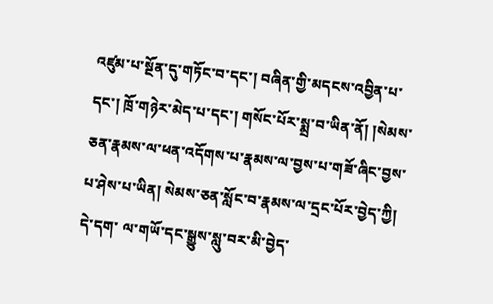འཛུམ་པ་སྔོན་དུ་གཏོང་བ་དང་། བཞིན་གྱི་མདངས་འབྱིན་པ་དང་། ཁྲོ་གཉེར་མེད་པ་དང་། གསོང་པོར་སྨྲ་བ་ཡིན་ནོ། །སེམས་ཅན་རྣམས་ལ་ཕན་འདོགས་པ་རྣམས་ལ་བྱས་པ་གཟོ་ཞིང་བྱས་པ་ཤེས་པ་ཡིན། སེམས་ཅན་སློང་བ་རྣམས་ལ་དྲང་པོར་བྱེད་ཀྱི། དེ་དག་ ལ་གཡོ་དང་སྒྱུས་སླུ་བར་མི་བྱེད་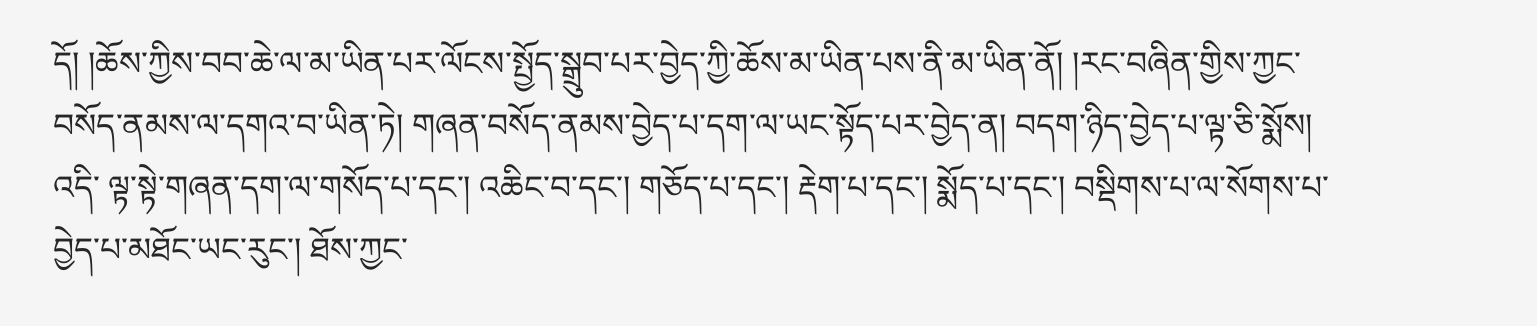དོ། །ཆོས་ཀྱིས་བབ་ཆེ་ལ་མ་ཡིན་པར་ལོངས་སྤྱོད་སྒྲུབ་པར་བྱེད་ཀྱི་ཆོས་མ་ཡིན་པས་ནི་མ་ཡིན་ནོ། །རང་བཞིན་གྱིས་ཀྱང་བསོད་ནམས་ལ་དགའ་བ་ཡིན་ཏེ། གཞན་བསོད་ནམས་བྱེད་པ་དག་ལ་ཡང་སྟོད་པར་བྱེད་ན། བདག་ཉིད་བྱེད་པ་ལྟ་ཅི་སྨོས། འདི་ ལྟ་སྟེ་གཞན་དག་ལ་གསོད་པ་དང་། འཆིང་བ་དང་། གཅོད་པ་དང་། རྡེག་པ་དང་། སྨོད་པ་དང་། བསྡིགས་པ་ལ་སོགས་པ་བྱེད་པ་མཐོང་ཡང་རུང་། ཐོས་ཀྱང་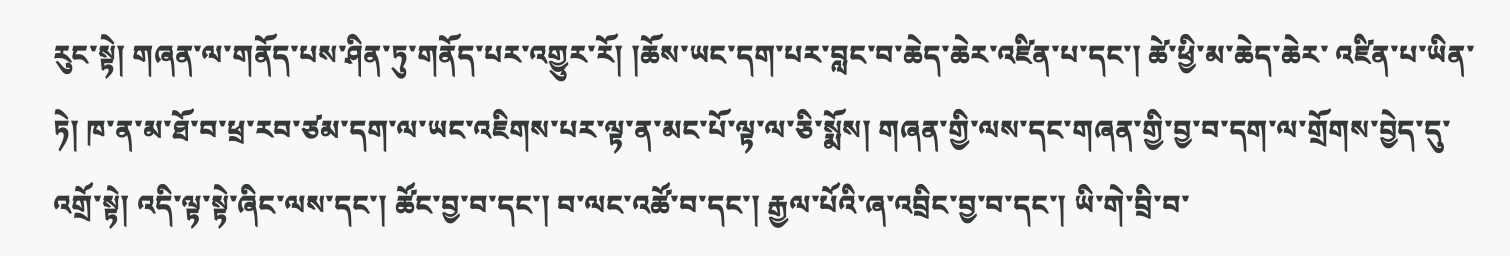རུང་སྟེ། གཞན་ལ་གནོད་པས་ཤིན་ཏུ་གནོད་པར་འགྱུར་རོ། །ཆོས་ཡང་དག་པར་བླང་བ་ཆེད་ཆེར་འཛིན་པ་དང་། ཚེ་ཕྱི་མ་ཆེད་ཆེར་ འཛིན་པ་ཡིན་ཏེ། ཁ་ན་མ་ཐོ་བ་ཕྲ་རབ་ཙམ་དག་ལ་ཡང་འཇིགས་པར་ལྟ་ན་མང་པོ་ལྟ་ལ་ཅི་སྨོས། གཞན་གྱི་ལས་དང་གཞན་གྱི་བྱ་བ་དག་ལ་གྲོགས་བྱེད་དུ་འགྲོ་སྟེ། འདི་ལྟ་སྟེ་ཞིང་ལས་དང་། ཚོང་བྱ་བ་དང་། བ་ལང་འཚོ་བ་དང་། རྒྱལ་པོའི་ཞ་འབྲིང་བྱ་བ་དང་། ཡི་གེ་བྲི་བ་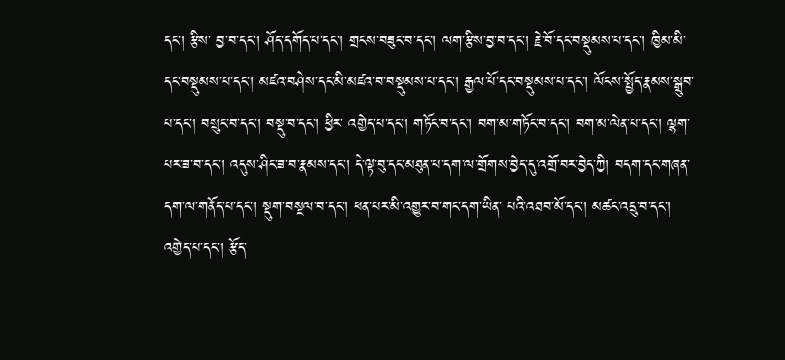དང་། རྩིས་ བྱ་བ་དང་། ཤོད་དགོད་པ་དང་། གྲངས་བཟུང་བ་དང་། ལག་རྩིས་བྱ་བ་དང་། རྗེ་བོ་དང་བསྡུམས་པ་དང་། ཁྱིམ་མི་དང་བསྡུམས་པ་དང་། མཛའ་བཤེས་དང་མི་མཛའ་བ་བསྡུམས་པ་དང་། རྒྱལ་པོ་དང་བསྡུམས་པ་དང་། ལོངས་སྤྱོད་རྣམས་སྒྲུབ་པ་དང་། བསྲུང་བ་དང་། བསྡུ་བ་དང་། ཕྱིར་ འགྱེད་པ་དང་། གཏོང་བ་དང་། བག་མ་གཏོང་བ་དང་། བག་མ་ལེན་པ་དང་། ལྷག་པར་ཟ་བ་དང་། འདུས་ཤིང་ཟ་བ་རྣམས་དང་། དེ་ལྟ་བུ་དང་མཐུན་པ་དག་ལ་གྲོགས་བྱེད་དུ་འགྲོ་བར་བྱེད་ཀྱི། བདག་དང་གཞན་དག་ལ་གནོད་པ་དང་། སྡུག་བསྔལ་བ་དང་། ཕན་པར་མི་འགྱུར་བ་གང་དག་ཡིན་ པའི་འཐབ་མོ་དང་། མཚང་འདྲུ་བ་དང་། འགྱེད་པ་དང་། རྩོད་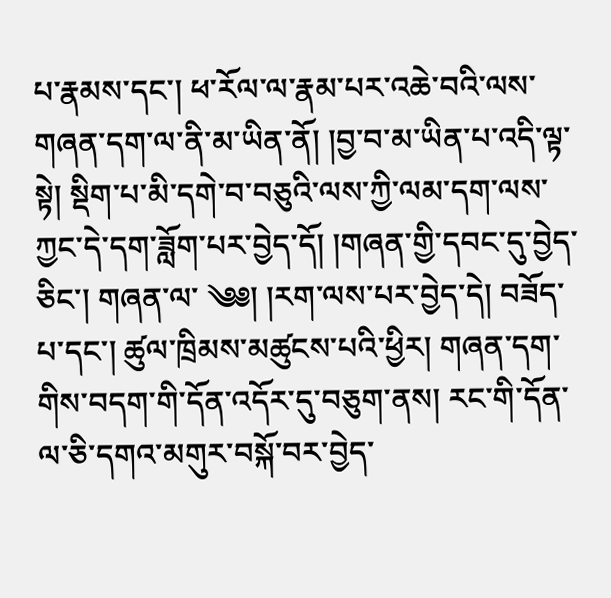པ་རྣམས་དང་། ཕ་རོལ་ལ་རྣམ་པར་འཆེ་བའི་ལས་གཞན་དག་ལ་ནི་མ་ཡིན་ནོ། །བྱ་བ་མ་ཡིན་པ་འདི་ལྟ་སྟེ། སྡིག་པ་མི་དགེ་བ་བཅུའི་ལས་ཀྱི་ལམ་དག་ལས་ཀྱང་དེ་དག་ཟློག་པར་བྱེད་དོ། །གཞན་གྱི་དབང་དུ་བྱེད་ཅིང་། གཞན་ལ་ ༄༅། །རག་ལས་པར་བྱེད་དེ། བཟོད་པ་དང་། ཚུལ་ཁྲིམས་མཚུངས་པའི་ཕྱིར། གཞན་དག་གིས་བདག་གི་དོན་འདོར་དུ་བཅུག་ནས། རང་གི་དོན་ལ་ཅི་དགའ་མགུར་བསྐོ་བར་བྱེད་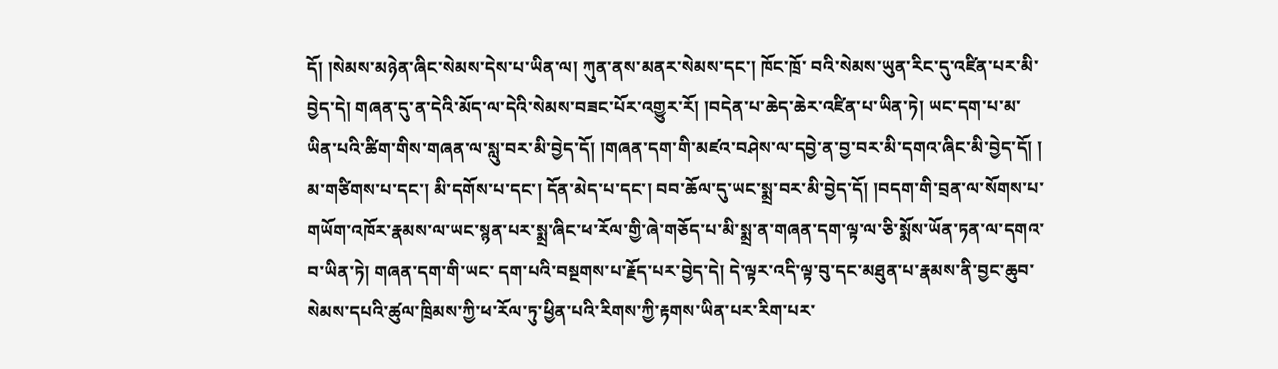དོ། །སེམས་མཉེན་ཞིང་སེམས་དེས་པ་ཡིན་ལ། ཀུན་ནས་མནར་སེམས་དང་། ཁོང་ཁྲོ་ བའི་སེམས་ཡུན་རིང་དུ་འཛིན་པར་མི་བྱེད་དེ། གཞན་དུ་ན་དེའི་མོད་ལ་དེའི་སེམས་བཟང་པོར་འགྱུར་རོ། །བདེན་པ་ཆེད་ཆེར་འཛིན་པ་ཡིན་ཏེ། ཡང་དག་པ་མ་ཡིན་པའི་ཚིག་གིས་གཞན་ལ་སླུ་བར་མི་བྱེད་དོ། །གཞན་དག་གི་མཛའ་བཤེས་ལ་དབྱེ་ན་བྱ་བར་མི་དགའ་ཞིང་མི་བྱེད་དོ། ། མ་གཙིགས་པ་དང་། མི་དགོས་པ་དང་། དོན་མེད་པ་དང་། བབ་ཆོལ་དུ་ཡང་སྨྲ་བར་མི་བྱེད་དོ། །བདག་གི་བྲན་ལ་སོགས་པ་གཡོག་འཁོར་རྣམས་ལ་ཡང་སྙན་པར་སྨྲ་ཞིང་ཕ་རོལ་གྱི་ཞེ་གཅོད་པ་མི་སྨྲ་ན་གཞན་དག་ལྟ་ལ་ཅི་སྨོས་ཡོན་ཏན་ལ་དགའ་བ་ཡིན་ཏེ། གཞན་དག་གི་ཡང་ དག་པའི་བསྔགས་པ་རྗོད་པར་བྱེད་དེ། དེ་ལྟར་འདི་ལྟ་བུ་དང་མཐུན་པ་རྣམས་ནི་བྱང་ཆུབ་སེམས་དཔའི་ཚུལ་ཁྲིམས་ཀྱི་ཕ་རོལ་ཏུ་ཕྱིན་པའི་རིགས་ཀྱི་རྟགས་ཡིན་པར་རིག་པར་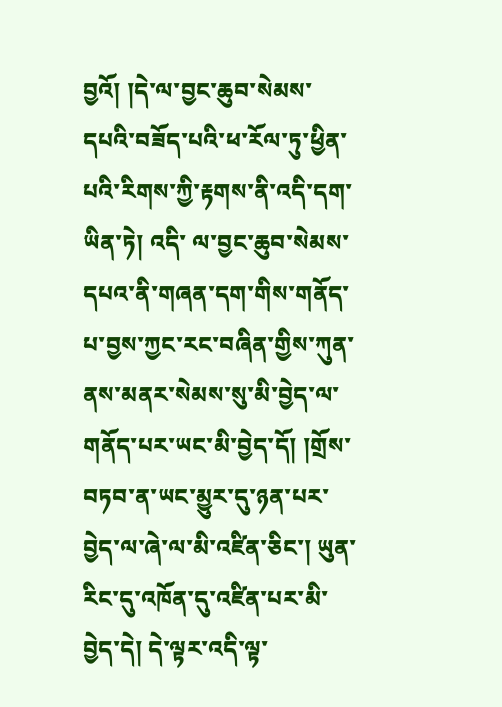བྱའོ། །དེ་ལ་བྱང་ཆུབ་སེམས་དཔའི་བཟོད་པའི་ཕ་རོལ་ཏུ་ཕྱིན་པའི་རིགས་ཀྱི་རྟགས་ནི་འདི་དག་ཡིན་ཏེ། འདི་ ལ་བྱང་ཆུབ་སེམས་དཔའ་ནི་གཞན་དག་གིས་གནོད་པ་བྱས་ཀྱང་རང་བཞིན་གྱིས་ཀུན་ནས་མནར་སེམས་སུ་མི་བྱེད་ལ་གནོད་པར་ཡང་མི་བྱེད་དོ། །གྲོས་བཏབ་ན་ཡང་མྱུར་དུ་ཉན་པར་བྱེད་ལ་ཞེ་ལ་མི་འཛིན་ཅིང་། ཡུན་རིང་དུ་འཁོན་དུ་འཛིན་པར་མི་བྱེད་དེ། དེ་ལྟར་འདི་ལྟ་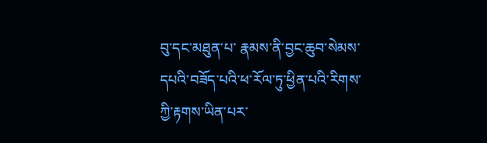བུ་དང་མཐུན་པ་ རྣམས་ནི་བྱང་ཆུབ་སེམས་དཔའི་བཟོད་པའི་ཕ་རོལ་ཏུ་ཕྱིན་པའི་རིགས་ཀྱི་རྟགས་ཡིན་པར་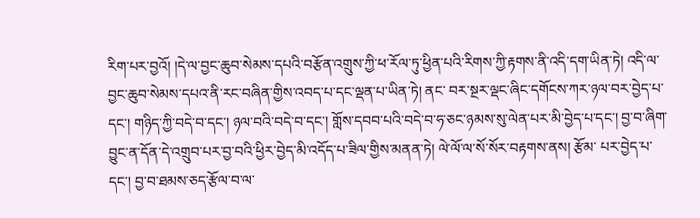རིག་པར་བྱའོ། །དེ་ལ་བྱང་ཆུབ་སེམས་དཔའི་བརྩོན་འགྲུས་ཀྱི་ཕ་རོལ་ཏུ་ཕྱིན་པའི་རིགས་ཀྱི་རྟགས་ནི་འདི་དག་ཡིན་ཏེ། འདི་ལ་བྱང་ཆུབ་སེམས་དཔའ་ནི་རང་བཞིན་གྱིས་འབད་པ་དང་ལྡན་པ་ཡིན་ཏེ། ནང་ བར་སྔར་ལྡང་ཞིང་དགོངས་ཀར་ཉལ་བར་བྱེད་པ་དང་། གཉིད་ཀྱི་བདེ་བ་དང་། ཉལ་བའི་བདེ་བ་དང་། གློས་དབབ་པའི་བདེ་བ་ཧ་ཅང་ཉམས་སུ་ལེན་པར་མི་བྱེད་པ་དང་། བྱ་བ་ཞིག་བྱུང་ན་དོན་དེ་འགྲུབ་པར་བྱ་བའི་ཕྱིར་བྱེད་མི་འདོད་པ་ཟིལ་གྱིས་མནན་ཏེ། ལེ་ལོ་ལ་སོ་སོར་བརྟགས་ནས། རྩོམ་ པར་བྱེད་པ་དང་། བྱ་བ་ཐམས་ཅད་རྩོལ་བ་ལ་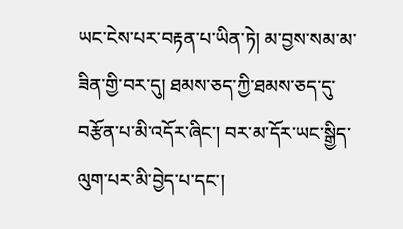ཡང་ངེས་པར་བརྟན་པ་ཡིན་ཏེ། མ་བྱས་སམ་མ་ཟིན་གྱི་བར་དུ། ཐམས་ཅད་ཀྱི་ཐམས་ཅད་དུ་བརྩོན་པ་མི་འདོར་ཞིང་། བར་མ་དོར་ཡང་སྒྱིད་ལུག་པར་མི་བྱེད་པ་དང་།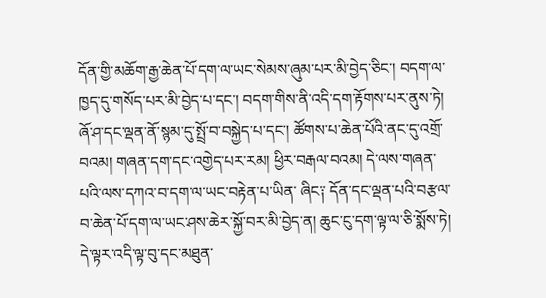དོན་གྱི་མཆོག་རྒྱ་ཆེན་པོ་དག་ལ་ཡང་སེམས་ཞུམ་པར་མི་བྱེད་ཅིང་། བདག་ལ་ ཁྱད་དུ་གསོད་པར་མི་བྱེད་པ་དང་། བདག་གིས་ནི་འདི་དག་རྟོགས་པར་ནུས་ཏེ། ཞོ་ཤ་དང་ལྡན་ནོ་སྙམ་དུ་སྤྲོ་བ་བསྐྱེད་པ་དང་། ཚོགས་པ་ཆེན་པོའི་ནང་དུ་འགྲོ་བའམ། གཞན་དག་དང་འགྱེད་པར་རམ། ཕྱིར་བརྒལ་བའམ། དེ་ལས་གཞན་པའི་ལས་དཀའ་བ་དག་ལ་ཡང་བརྟེན་པ་ཡིན་ ཞིང༑ དོན་དང་ལྡན་པའི་བརྩལ་བ་ཆེན་པོ་དག་ལ་ཡང་ཤས་ཆེར་སྐྱོ་བར་མི་བྱེད་ན། ཆུང་ངུ་དག་ལྟ་ལ་ཅི་སྨོས་ཏེ། དེ་ལྟར་འདི་ལྟ་བུ་དང་མཐུན་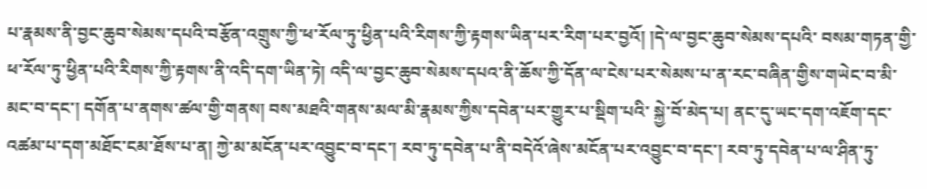པ་རྣམས་ནི་བྱང་ཆུབ་སེམས་དཔའི་བརྩོན་འགྲུས་ཀྱི་ཕ་རོལ་ཏུ་ཕྱིན་པའི་རིགས་ཀྱི་རྟགས་ཡིན་པར་རིག་པར་བྱའོ། །དེ་ལ་བྱང་ཆུབ་སེམས་དཔའི་ བསམ་གཏན་གྱི་ཕ་རོལ་ཏུ་ཕྱིན་པའི་རིགས་ཀྱི་རྟགས་ནི་འདི་དག་ཡིན་ཏེ། འདི་ལ་བྱང་ཆུབ་སེམས་དཔའ་ནི་ཆོས་ཀྱི་དོན་ལ་ངེས་པར་སེམས་པ་ན་རང་བཞིན་གྱིས་གཡེང་བ་མི་མང་བ་དང་། དགོན་པ་ནགས་ཚལ་གྱི་གནས། བས་མཐའི་གནས་མལ་མི་རྣམས་ཀྱིས་དབེན་པར་གྱུར་པ་སྡིག་པའི་ སྐྱེ་བོ་མེད་པ། ནང་དུ་ཡང་དག་འཇོག་དང་འཚམ་པ་དག་མཐོང་ངམ་ཐོས་པ་ན། ཀྱེ་མ་མངོན་པར་འབྱུང་བ་དང་། རབ་ཏུ་དབེན་པ་ནི་བདེའོ་ཞེས་མངོན་པར་འབྱུང་བ་དང་། རབ་ཏུ་དབེན་པ་ལ་ཤིན་ཏུ་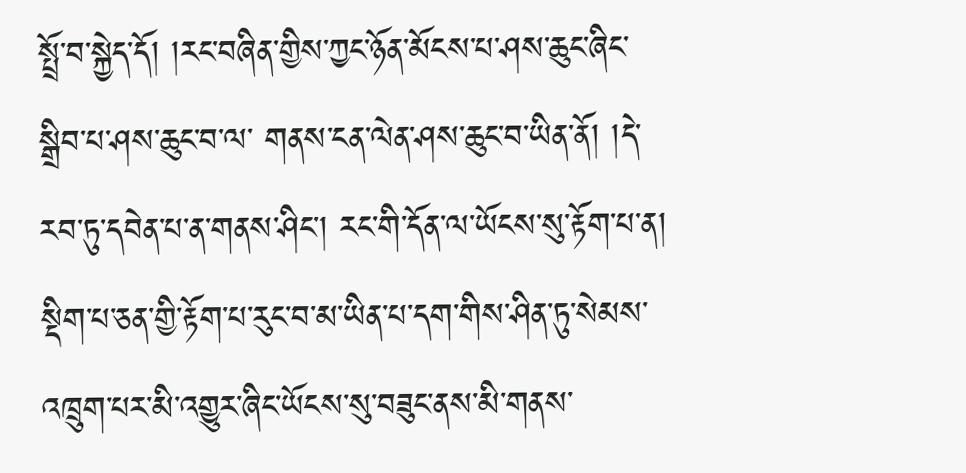སྤྲོ་བ་སྐྱེད་དོ། །རང་བཞིན་གྱིས་ཀྱང་ཉོན་མོངས་པ་ཤས་ཆུང་ཞིང་སྒྲིབ་པ་ཤས་ཆུང་བ་ལ་ གནས་ངན་ལེན་ཤས་ཆུང་བ་ཡིན་ནོ། །དེ་རབ་ཏུ་དབེན་པ་ན་གནས་ཤིང་། རང་གི་དོན་ལ་ཡོངས་སུ་རྟོག་པ་ན། སྡིག་པ་ཅན་གྱི་རྟོག་པ་རུང་བ་མ་ཡིན་པ་དག་གིས་ཤིན་ཏུ་སེམས་འཁྲུག་པར་མི་འགྱུར་ཞིང་ཡོངས་སུ་བཟུང་ནས་མི་གནས་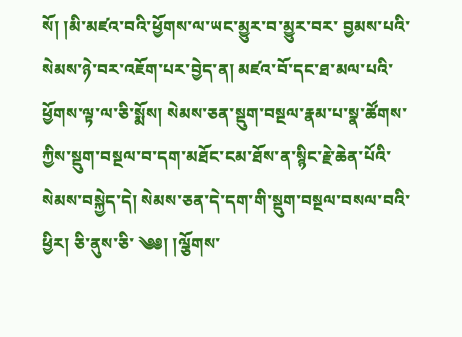སོ། །མི་མཛའ་བའི་ཕྱོགས་ལ་ཡང་མྱུར་བ་མྱུར་བར་ བྱམས་པའི་སེམས་ཉེ་བར་འཇོག་པར་བྱེད་ན། མཛའ་བོ་དང་ཐ་མལ་པའི་ཕྱོགས་ལྟ་ལ་ཅི་སྨོས། སེམས་ཅན་སྡུག་བསྔལ་རྣམ་པ་སྣ་ཚོགས་ཀྱིས་སྡུག་བསྔལ་བ་དག་མཐོང་ངམ་ཐོས་ན་སྙིང་རྗེ་ཆེན་པོའི་སེམས་བསྐྱེད་དེ། སེམས་ཅན་དེ་དག་གི་སྡུག་བསྔལ་བསལ་བའི་ཕྱིར། ཅི་ནུས་ཅི་ ༄༅། །ལྕོགས་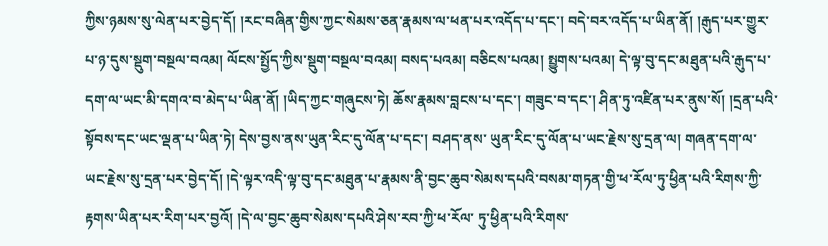ཀྱིས་ཉམས་སུ་ལེན་པར་བྱེད་དོ། །རང་བཞིན་གྱིས་ཀྱང་སེམས་ཅན་རྣམས་ལ་ཕན་པར་འདོད་པ་དང་། བདེ་བར་འདོད་པ་ཡིན་ནོ། །རྒུད་པར་གྱུར་པ་ཉ་དུས་སྡུག་བསྔལ་བའམ། ལོངས་སྤྱོད་ཀྱིས་སྡུག་བསྔལ་བའམ། བསད་པའམ། བཅིངས་པའམ། སྤྱུགས་པའམ། དེ་ལྟ་བུ་དང་མཐུན་པའི་རྒུད་པ་དག་ལ་ཡང་མི་དགའ་བ་མེད་པ་ཡིན་ནོ། །ཡིད་ཀྱང་གཞུངས་ཏེ། ཆོས་རྣམས་བླངས་པ་དང་། གཟུང་བ་དང་། ཤིན་ཏུ་འཛིན་པར་ནུས་སོ། །དྲན་པའི་སྟོབས་དང་ཡང་ལྡན་པ་ཡིན་ཏེ། དེས་བྱས་ནས་ཡུན་རིང་དུ་ལོན་པ་དང་། བཤད་ནས་ ཡུན་རིང་དུ་ལོན་པ་ཡང་རྗེས་སུ་དྲན་ལ། གཞན་དག་ལ་ཡང་རྗེས་སུ་དྲན་པར་བྱེད་དོ། །དེ་ལྟར་འདི་ལྟ་བུ་དང་མཐུན་པ་རྣམས་ནི་བྱང་ཆུབ་སེམས་དཔའི་བསམ་གཏན་གྱི་ཕ་རོལ་ཏུ་ཕྱིན་པའི་རིགས་ཀྱི་རྟགས་ཡིན་པར་རིག་པར་བྱའོ། །དེ་ལ་བྱང་ཆུབ་སེམས་དཔའི་ཤེས་རབ་ཀྱི་ཕ་རོལ་ ཏུ་ཕྱིན་པའི་རིགས་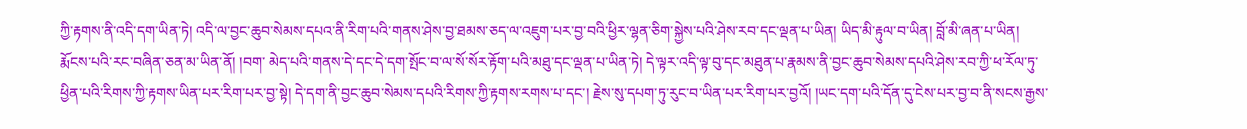ཀྱི་རྟགས་ནི་འདི་དག་ཡིན་ཏེ། འདི་ལ་བྱང་ཆུབ་སེམས་དཔའ་ནི་རིག་པའི་གནས་ཤེས་བྱ་ཐམས་ཅད་ལ་འཇུག་པར་བྱ་བའི་ཕྱིར་ལྷན་ཅིག་སྐྱེས་པའི་ཤེས་རབ་དང་ལྡན་པ་ཡིན། ཡིད་མི་རྟུལ་བ་ཡིན། བློ་མི་ཞན་པ་ཡིན། རྨོངས་པའི་རང་བཞིན་ཅན་མ་ཡིན་ནོ། །བག་ མེད་པའི་གནས་དེ་དང་དེ་དག་སྤོང་བ་ལ་སོ་སོར་རྟོག་པའི་མཐུ་དང་ལྡན་པ་ཡིན་ཏེ། དེ་ལྟར་འདི་ལྟ་བུ་དང་མཐུན་པ་རྣམས་ནི་བྱང་ཆུབ་སེམས་དཔའི་ཤེས་རབ་ཀྱི་ཕ་རོལ་ཏུ་ཕྱིན་པའི་རིགས་ཀྱི་རྟགས་ཡིན་པར་རིག་པར་བྱ་སྟེ། དེ་དག་ནི་བྱང་ཆུབ་སེམས་དཔའི་རིགས་ཀྱི་རྟགས་རགས་པ་དང་། རྗེས་སུ་དཔག་ཏུ་རུང་བ་ཡིན་པར་རིག་པར་བྱའོ། །ཡང་དག་པའི་དོན་དུ་ངེས་པར་བྱ་བ་ནི་སངས་རྒྱས་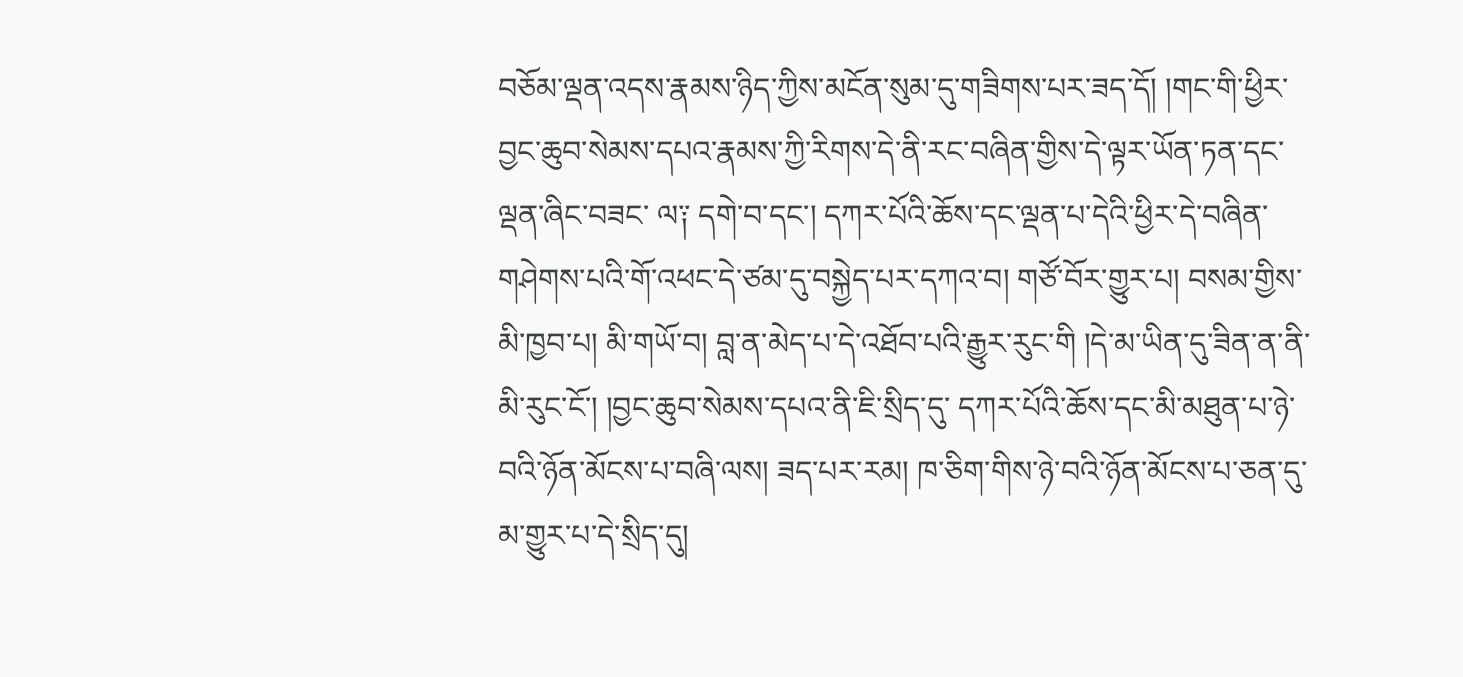བཅོམ་ལྡན་འདས་རྣམས་ཉིད་ཀྱིས་མངོན་སུམ་དུ་གཟིགས་པར་ཟད་དོ། །གང་གི་ཕྱིར་བྱང་ཆུབ་སེམས་དཔའ་རྣམས་ཀྱི་རིགས་དེ་ནི་རང་བཞིན་གྱིས་དེ་ལྟར་ཡོན་ཏན་དང་ལྡན་ཞིང་བཟང་ ལ༑ དགེ་བ་དང་། དཀར་པོའི་ཆོས་དང་ལྡན་པ་དེའི་ཕྱིར་དེ་བཞིན་གཤེགས་པའི་གོ་འཕང་དེ་ཙམ་དུ་བསྐྱེད་པར་དཀའ་བ། གཙོ་བོར་གྱུར་པ། བསམ་གྱིས་མི་ཁྱབ་པ། མི་གཡོ་བ། བླ་ན་མེད་པ་དེ་འཐོབ་པའི་རྒྱུར་རུང་གི །དེ་མ་ཡིན་དུ་ཟིན་ན་ནི་མི་རུང་ངོ་། །བྱང་ཆུབ་སེམས་དཔའ་ནི་ཇི་སྲིད་དུ་ དཀར་པོའི་ཆོས་དང་མི་མཐུན་པ་ཉེ་བའི་ཉོན་མོངས་པ་བཞི་ལས། ཟད་པར་རམ། ཁ་ཅིག་གིས་ཉེ་བའི་ཉོན་མོངས་པ་ཅན་དུ་མ་གྱུར་པ་དེ་སྲིད་དུ།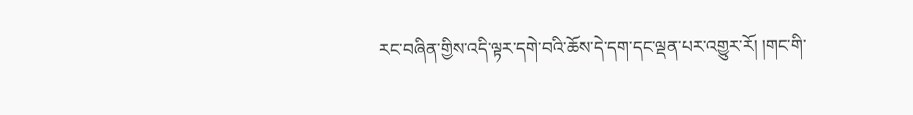རང་བཞིན་གྱིས་འདི་ལྟར་དགེ་བའི་ཆོས་དེ་དག་དང་ལྡན་པར་འགྱུར་རོ། །གང་གི་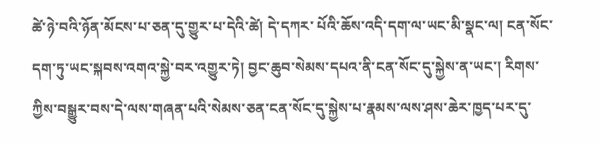ཚེ་ཉེ་བའི་ཉོན་མོངས་པ་ཅན་དུ་གྱུར་པ་དེའི་ཚེ། དེ་དཀར་ པོའི་ཆོས་འདི་དག་ལ་ཡང་མི་སྣང་ལ། ངན་སོང་དག་ཏུ་ཡང་སྐབས་འགའ་སྐྱེ་བར་འགྱུར་ཏེ། བྱང་ཆུབ་སེམས་དཔའ་ནི་ངན་སོང་དུ་སྐྱེས་ན་ཡང་། རིགས་ཀྱིས་བསྒྱུར་བས་དེ་ལས་གཞན་པའི་སེམས་ཅན་ངན་སོང་དུ་སྐྱེས་པ་རྣམས་ལས་ཤས་ཆེར་ཁྱད་པར་དུ་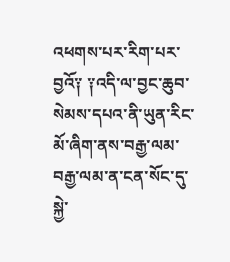འཕགས་པར་རིག་པར་ བྱའོ༑ ༑འདི་ལ་བྱང་ཆུབ་སེམས་དཔའ་ནི་ཡུན་རིང་མོ་ཞིག་ནས་བརྒྱ་ལམ་བརྒྱ་ལམ་ན་ངན་སོང་དུ་སྐྱེ་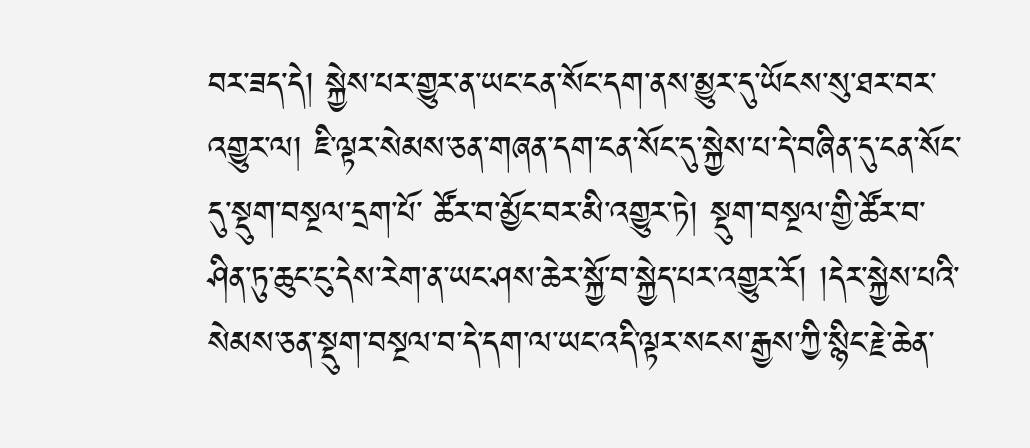བར་ཟད་དེ། སྐྱེས་པར་གྱུར་ན་ཡང་ངན་སོང་དག་ནས་མྱུར་དུ་ཡོངས་སུ་ཐར་བར་འགྱུར་ལ། ཇི་ལྟར་སེམས་ཅན་གཞན་དག་ངན་སོང་དུ་སྐྱེས་པ་དེ་བཞིན་དུ་ངན་སོང་དུ་སྡུག་བསྔལ་དྲག་པོ་ ཚོར་བ་མྱོང་བར་མི་འགྱུར་ཏེ། སྡུག་བསྔལ་གྱི་ཚོར་བ་ཤིན་ཏུ་ཆུང་ངུ་དེས་རེག་ན་ཡང་ཤས་ཆེར་སྐྱོ་བ་སྐྱེད་པར་འགྱུར་རོ། །དེར་སྐྱེས་པའི་སེམས་ཅན་སྡུག་བསྔལ་བ་དེ་དག་ལ་ཡང་འདི་ལྟར་སངས་རྒྱས་ཀྱི་སྙིང་རྗེ་ཆེན་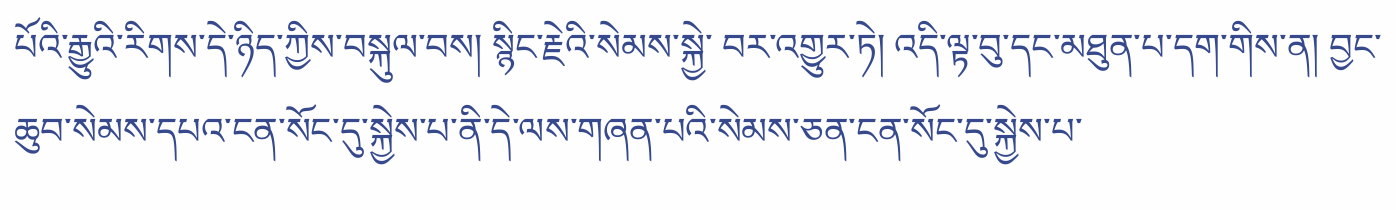པོའི་རྒྱུའི་རིགས་དེ་ཉིད་ཀྱིས་བསྐུལ་བས། སྙིང་རྗེའི་སེམས་སྐྱེ་ བར་འགྱུར་ཏེ། འདི་ལྟ་བུ་དང་མཐུན་པ་དག་གིས་ན། བྱང་ཆུབ་སེམས་དཔའ་ངན་སོང་དུ་སྐྱེས་པ་ནི་དེ་ལས་གཞན་པའི་སེམས་ཅན་ངན་སོང་དུ་སྐྱེས་པ་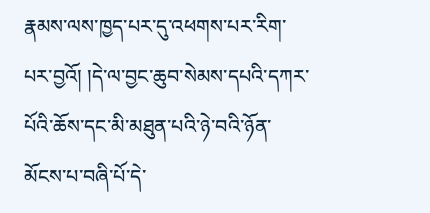རྣམས་ལས་ཁྱད་པར་དུ་འཕགས་པར་རིག་པར་བྱའོ། །དེ་ལ་བྱང་ཆུབ་སེམས་དཔའི་དཀར་པོའི་ཆོས་དང་མི་མཐུན་པའི་ཉེ་བའི་ཉོན་ མོངས་པ་བཞི་པོ་དེ་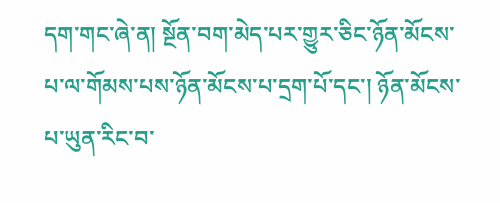དག་གང་ཞེ་ན། སྔོན་བག་མེད་པར་གྱུར་ཅིང་ཉོན་མོངས་པ་ལ་གོམས་པས་ཉོན་མོངས་པ་དྲག་པོ་དང་། ཉོན་མོངས་པ་ཡུན་རིང་བ་